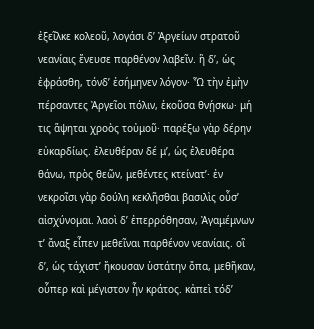ἐξεῖλκε κολεοῦ, λογάσι δʼ Ἀργείων στρατοῦ νεανίαις ἔνευσε παρθένον λαβεῖν. ἣ δʼ, ὡς ἐφράσθη, τόνδʼ ἐσήμηνεν λόγον· Ὦ τὴν ἐμὴν πέρσαντες Ἀργεῖοι πόλιν, ἑκοῦσα θνῄσκω· μή τις ἅψηται χροὸς τοὐμοῦ· παρέξω γὰρ δέρην εὐκαρδίως. ἐλευθέραν δέ μʼ, ὡς ἐλευθέρα θάνω, πρὸς θεῶν, μεθέντες κτείνατʼ· ἐν νεκροῖσι γὰρ δούλη κεκλῆσθαι βασιλὶς οὖσʼ αἰσχύνομαι. λαοὶ δʼ ἐπερρόθησαν, Ἀγαμέμνων τʼ ἄναξ εἶπεν μεθεῖναι παρθένον νεανίαις. οἳ δʼ, ὡς τάχιστʼ ἤκουσαν ὑστάτην ὄπα, μεθῆκαν, οὗπερ καὶ μέγιστον ἦν κράτος. κἀπεὶ τόδʼ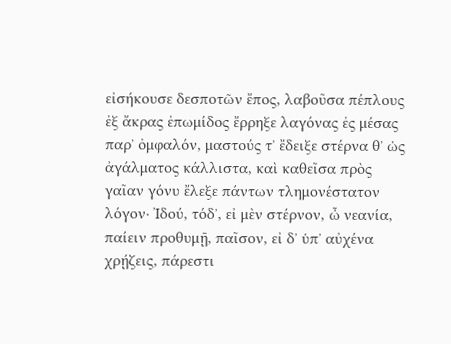εἰσήκουσε δεσποτῶν ἔπος, λαβοῦσα πέπλους ἐξ ἄκρας ἐπωμίδος ἔρρηξε λαγόνας ἐς μέσας παρʼ ὀμφαλόν, μαστούς τʼ ἔδειξε στέρνα θʼ ὡς ἀγάλματος κάλλιστα, καὶ καθεῖσα πρὸς γαῖαν γόνυ ἔλεξε πάντων τλημονέστατον λόγον· Ἰδού, τόδʼ, εἰ μὲν στέρνον, ὦ νεανία, παίειν προθυμῇ, παῖσον, εἰ δʼ ὑπʼ αὐχένα χρῄζεις, πάρεστι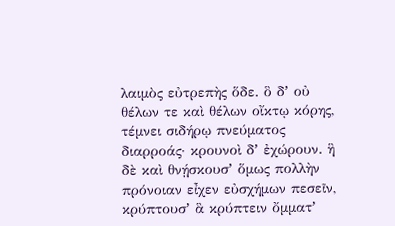λαιμὸς εὐτρεπὴς ὅδε. ὃ δʼ οὐ θέλων τε καὶ θέλων οἴκτῳ κόρης, τέμνει σιδήρῳ πνεύματος διαρροάς· κρουνοὶ δʼ ἐχώρουν. ἣ δὲ καὶ θνῄσκουσʼ ὅμως πολλὴν πρόνοιαν εἶχεν εὐσχήμων πεσεῖν, κρύπτουσʼ ἃ κρύπτειν ὄμματʼ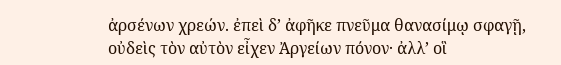ἀρσένων χρεών. ἐπεὶ δʼ ἀφῆκε πνεῦμα θανασίμῳ σφαγῇ, οὐδεὶς τὸν αὐτὸν εἶχεν Ἀργείων πόνον· ἀλλʼ οἳ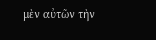μὲν αὐτῶν τὴν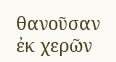θανοῦσαν ἐκ χερῶν